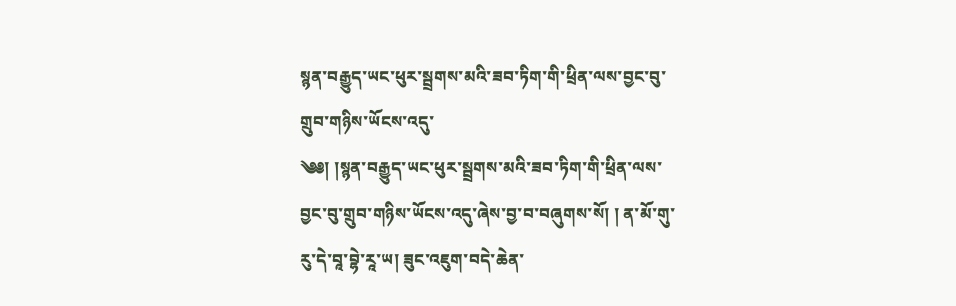སྙན་བརྒྱུད་ཡང་ཕུར་སྦྲགས་མའི་ཟབ་ཏིག་གི་ཕྲིན་ལས་བྱང་བུ་གྲུབ་གཉིས་ཡོངས་འདུ་
༄༅། །སྙན་བརྒྱུད་ཡང་ཕུར་སྦྲགས་མའི་ཟབ་ཏིག་གི་ཕྲིན་ལས་བྱང་བུ་གྲུབ་གཉིས་ཡོངས་འདུ་ཞེས་བྱ་བ་བཞུགས་སོ། ། ན་མོ་གུ་རུ་དེ་བཱ་བྷེ་རཱ་ཡ། ཟུང་འཇུག་བདེ་ཆེན་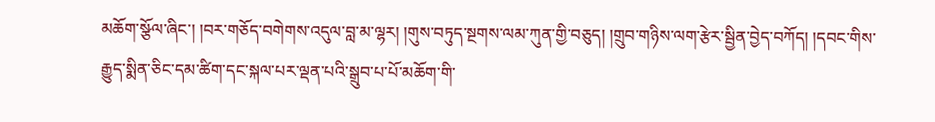མཆོག་སྩོལ་ཞིང་། །བར་གཅོད་བགེགས་འདུལ་བླ་མ་ལྷར། །གུས་བཏུད་སྔགས་ལམ་ཀུན་གྱི་བཅུད། །གྲུབ་གཉིས་ལག་རྩེར་སྦྱིན་བྱེད་བཀོད། །དབང་གིས་རྒྱུད་སྨིན་ཅིང་དམ་ཚིག་དང་སྐལ་པར་ལྡན་པའི་སྒྲུབ་པ་པོ་མཆོག་གི་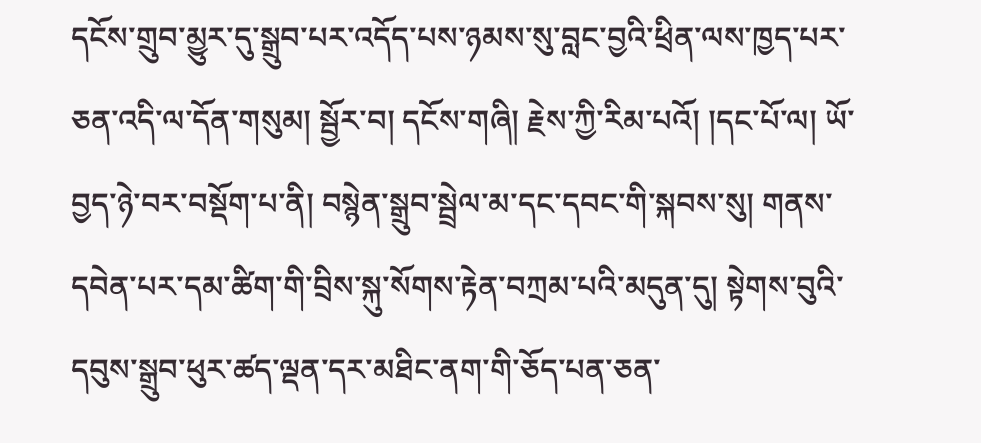དངོས་གྲུབ་མྱུར་དུ་སྒྲུབ་པར་འདོད་པས་ཉམས་སུ་བླང་བྱའི་ཕྲིན་ལས་ཁྱད་པར་ཅན་འདི་ལ་དོན་གསུམ། སྦྱོར་བ། དངོས་གཞི། རྗེས་ཀྱི་རིམ་པའོ། །དང་པོ་ལ། ཡོ་བྱད་ཉེ་བར་བསྡོག་པ་ནི། བསྙེན་སྒྲུབ་སྦྲེལ་མ་དང་དབང་གི་སྐབས་སུ། གནས་དབེན་པར་དམ་ཚིག་གི་བྲིས་སྐུ་སོགས་རྟེན་བཀྲམ་པའི་མདུན་དུ། སྟེགས་བུའི་དབུས་སྒྲུབ་ཕུར་ཚད་ལྡན་དར་མཐིང་ནག་གི་ཅོད་པན་ཅན་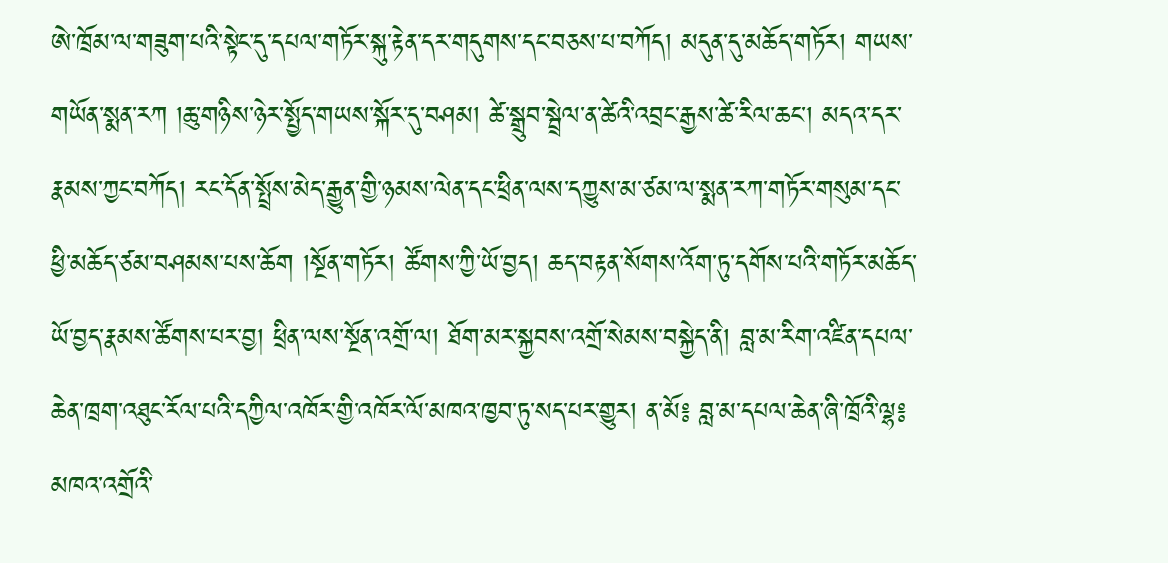ཨེ་ཁྲོམ་ལ་གཟུག་པའི་སྟེང་དུ་དཔལ་གཏོར་སྐུ་རྟེན་དར་གདུགས་དང་བཅས་པ་བཀོད། མདུན་དུ་མཆོད་གཏོར། གཡས་གཡོན་སྨན་རཀ །ཆུ་གཉིས་ཉེར་སྤྱོད་གཡས་སྐོར་དུ་བཤམ། ཚེ་སྒྲུབ་སྦྲེལ་ན་ཚེའི་འབྲང་རྒྱས་ཚེ་རིལ་ཆང་། མདའ་དར་རྣམས་ཀྱང་བཀོད། རང་དོན་སྤྲོས་མེད་རྒྱུན་གྱི་ཉམས་ལེན་དང་ཕྲིན་ལས་དཀྱུས་མ་ཙམ་ལ་སྨན་རཀ་གཏོར་གསུམ་དང་ཕྱི་མཆོད་ཙམ་བཤམས་པས་ཆོག །སྔོན་གཏོར། ཚོགས་ཀྱི་ཡོ་བྱད། ཆད་བརྟན་སོགས་འོག་ཏུ་དགོས་པའི་གཏོར་མཆོད་ཡོ་བྱད་རྣམས་ཚོགས་པར་བྱ། ཕྲིན་ལས་སྔོན་འགྲོ་ལ། ཐོག་མར་སྐྱབས་འགྲོ་སེམས་བསྐྱེད་ནི། བླ་མ་རིག་འཛིན་དཔལ་ཆེན་ཁྲག་འཐུང་རོལ་པའི་དཀྱིལ་འཁོར་གྱི་འཁོར་ལོ་མཁའ་ཁྱབ་ཏུ་སད་པར་གྱུར། ན་མོ༔ བླ་མ་དཔལ་ཆེན་ཞི་ཁྲོའི་ལྷ༔ མཁའ་འགྲོའི་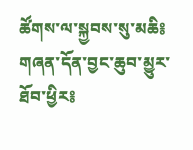ཚོགས་ལ་སྐྱབས་སུ་མཆི༔ གཞན་དོན་བྱང་ཆུབ་མྱུར་ཐོབ་ཕྱིར༔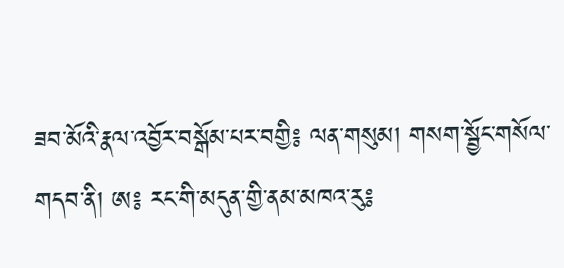ཟབ་མོའི་རྣལ་འབྱོར་བསྒོམ་པར་བགྱི༔ ལན་གསུམ། གསག་སྦྱོང་གསོལ་གདབ་ནི། ཨ༔ རང་གི་མདུན་གྱི་ནམ་མཁའ་རུ༔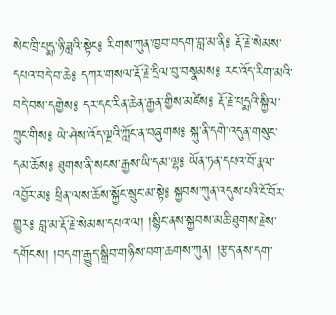སེང་ཁྲི་པདྨ་ཉི་ཟླའི་སྟེང༔ རིགས་ཀུན་ཁྱབ་བདག་བླ་མ་ནི༔ རྡོ་རྗེ་སེམས་དཔའ་བདེ་བ་ཆེ༔ དཀར་གསལ་རྡོ་རྗེ་དྲིལ་བུ་བསྣམས༔ རང་འོད་རིག་མའི་བདེ་བས་དགྱེས༔ དར་དང་རིན་ཆེན་རྒྱན་གྱིས་མཛེས༔ རྡོ་རྗེ་པདྨའི་སྐྱིལ་ཀྲུང་གིས༔ ཡེ་ཤེས་འོད་ལྔའི་ཀློང་ན་བཞུགས༔ སྐུ་ནི་དགེ་འདུན་གསུང་དམ་ཆོས༔ ཐུགས་ནི་སངས་རྒྱས་ཡི་དམ་ལྷ༔ ཡོན་ཏན་དཔའ་བོ་རྣལ་འབྱོར་མ༔ ཕྲིན་ལས་ཆོས་སྐྱོང་སྲུང་མ་སྟེ༔ སྐྱབས་ཀུན་འདུས་པའི་ངོ་བོར་གྱུར༔ བླ་མ་རྡོ་རྗེ་སེམས་དཔའ་ལ། །སྙིང་ནས་སྐྱབས་མཆི་ཐུགས་རྗེས་དགོངས། །བདག་རྒྱུད་སྒྲིབ་གཉིས་བག་ཆགས་ཀུན། །རྩད་ནས་དག་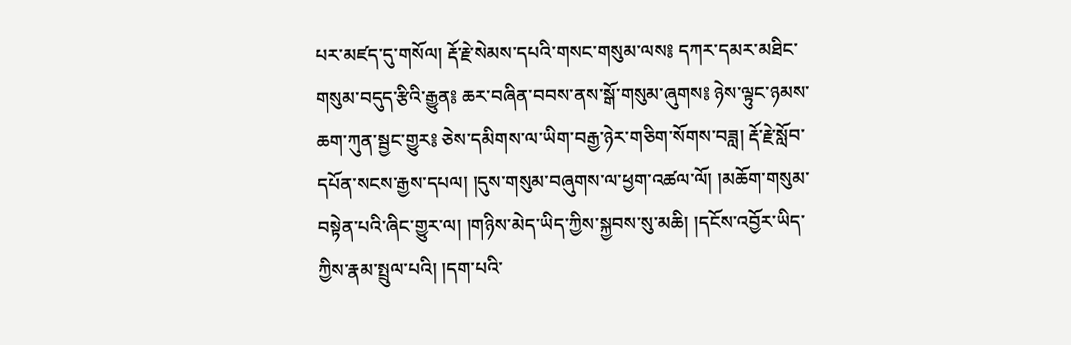པར་མཛད་དུ་གསོལ། རྡོ་རྗེ་སེམས་དཔའི་གསང་གསུམ་ལས༔ དཀར་དམར་མཐིང་གསུམ་བདུད་རྩིའི་རྒྱུན༔ ཆར་བཞིན་བབས་ནས་སྒོ་གསུམ་ཞུགས༔ ཉེས་ལྟུང་ཉམས་ཆག་ཀུན་སྦྱང་གྱུར༔ ཅེས་དམིགས་ལ་ཡིག་བརྒྱ་ཉེར་གཅིག་སོགས་བཟླ། རྡོ་རྗེ་སློབ་དཔོན་སངས་རྒྱས་དཔལ། །དུས་གསུམ་བཞུགས་ལ་ཕྱག་འཚལ་ལོ། །མཆོག་གསུམ་བསྟེན་པའི་ཞིང་གྱུར་ལ། །གཉིས་མེད་ཡིད་ཀྱིས་སྐྱབས་སུ་མཆི། །དངོས་འབྱོར་ཡིད་ཀྱིས་རྣམ་སྤྲུལ་པའི། །དག་པའི་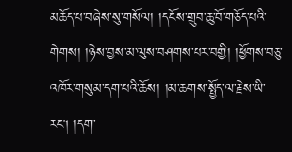མཆོད་པ་བཞེས་སུ་གསོལ། །དངོས་གྲུབ་ཆུ་བོ་གཅོད་པའི་གེགས། །ཉེས་བྱས་མ་ལུས་བཤགས་པར་བགྱི། །ཕྱོགས་བཅུ་འཁོར་གསུམ་དག་པའི་ཆོས། །མ་ཆགས་སྤྱོད་ལ་རྗེས་ཡི་རང། །དག་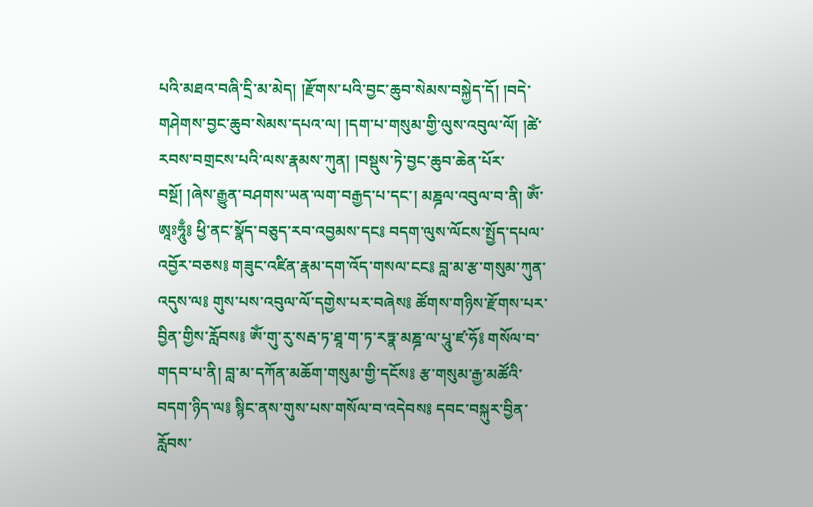པའི་མཐའ་བཞི་དྲི་མ་མེད། །རྫོགས་པའི་བྱང་ཆུབ་སེམས་བསྐྱེད་དོ། །བདེ་གཤེགས་བྱང་ཆུབ་སེམས་དཔའ་ལ། །དག་པ་གསུམ་གྱི་ལུས་འབུལ་ལོ། །ཚེ་རབས་བགྲངས་པའི་ལས་རྣམས་ཀུན། །བསྡུས་ཏེ་བྱང་ཆུབ་ཆེན་པོར་བསྔོ། །ཞེས་རྒྱུན་བཤགས་ཡན་ལག་བརྒྱད་པ་དང་། མཎྜལ་འབུལ་བ་ནི། ཨོཾ་ཨཱཿཧཱུྃ༔ ཕྱི་ནང་སྣོད་བཅུད་རབ་འབྱམས་དང༔ བདག་ལུས་ལོངས་སྤྱོད་དཔལ་འབྱོར་བཅས༔ གཟུང་འཛིན་རྣམ་དག་འོད་གསལ་ངང༔ བླ་མ་རྩ་གསུམ་ཀུན་འདུས་ལ༔ གུས་པས་འབུལ་ལོ་དགྱེས་པར་བཞེས༔ ཚོགས་གཉིས་རྫོགས་པར་བྱིན་གྱིས་རློབས༔ ཨོཾ་གུ་རུ་སརྦ་ཏ་ཐཱ་ག་ཏ་རཏྣ་མཎྜ་ལ་པཱུ་ཛ་ཧོ༔ གསོལ་བ་གདབ་པ་ནི། བླ་མ་དཀོན་མཆོག་གསུམ་གྱི་དངོས༔ རྩ་གསུམ་རྒྱ་མཚོའི་བདག་ཉིད་ལ༔ སྙིང་ནས་གུས་པས་གསོལ་བ་འདེབས༔ དབང་བསྐུར་བྱིན་རློབས་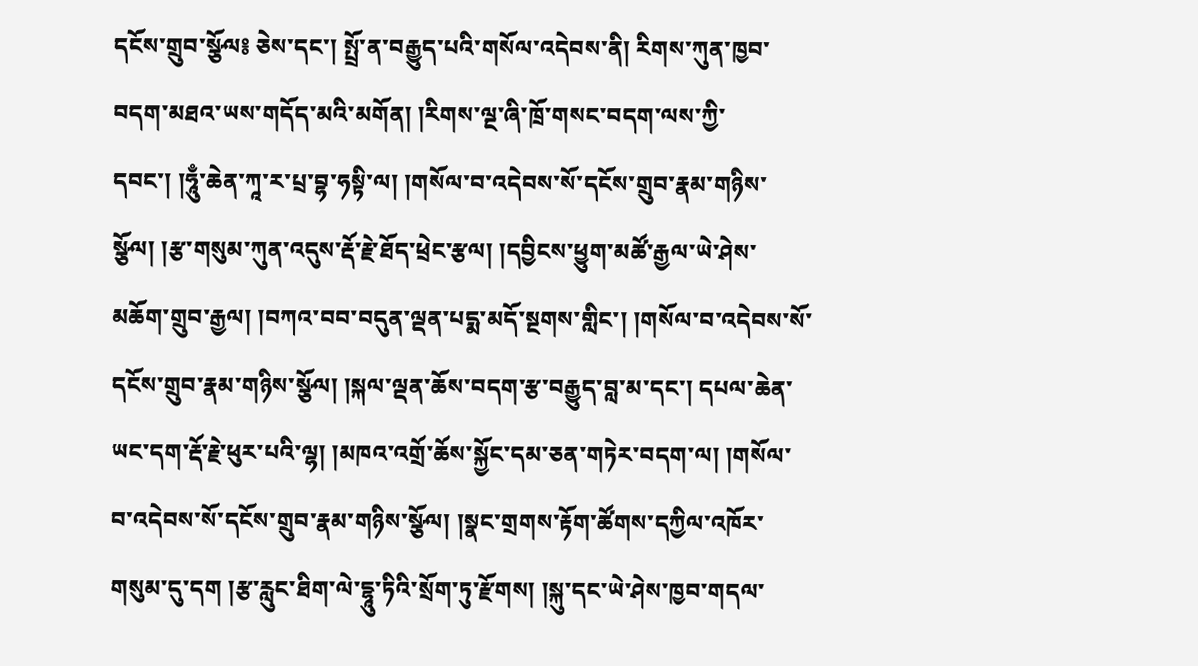དངོས་གྲུབ་སྩོལ༔ ཅེས་དང་། སྤྲོ་ན་བརྒྱུད་པའི་གསོལ་འདེབས་ནི། རིགས་ཀུན་ཁྱབ་བདག་མཐའ་ཡས་གདོད་མའི་མགོན། །རིགས་ལྔ་ཞི་ཁྲོ་གསང་བདག་ལས་ཀྱི་དབང་། །ཧཱུྃ་ཆེན་ཀཱ་ར་པྲ་བྷ་ཧསྟི་ལ། །གསོལ་བ་འདེབས་སོ་དངོས་གྲུབ་རྣམ་གཉིས་སྩོལ། །རྩ་གསུམ་ཀུན་འདུས་རྡོ་རྗེ་ཐོད་ཕྲེང་རྩལ། །དབྱིངས་ཕྱུག་མཚོ་རྒྱལ་ཡེ་ཤེས་མཆོག་གྲུབ་རྒྱལ། །བཀའ་བབ་བདུན་ལྡན་པདྨ་མདོ་སྔགས་གླིང་། །གསོལ་བ་འདེབས་སོ་དངོས་གྲུབ་རྣམ་གཉིས་སྩོལ། །སྐལ་ལྡན་ཆོས་བདག་རྩ་བརྒྱུད་བླ་མ་དང་། དཔལ་ཆེན་ཡང་དག་རྡོ་རྗེ་ཕུར་པའི་ལྷ། །མཁའ་འགྲོ་ཆོས་སྐྱོང་དམ་ཅན་གཏེར་བདག་ལ། །གསོལ་བ་འདེབས་སོ་དངོས་གྲུབ་རྣམ་གཉིས་སྩོལ། །སྣང་གྲགས་རྟོག་ཚོགས་དཀྱིལ་འཁོར་གསུམ་དུ་དག །རྩ་རླུང་ཐིག་ལེ་དྷཱུ་ཏིའི་སྲོག་ཏུ་རྫོགས། །སྐུ་དང་ཡེ་ཤེས་ཁྱབ་གདལ་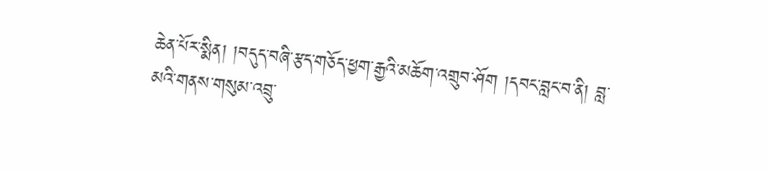ཆེན་པོར་སྨིན། །བདུད་བཞི་རྩད་གཅོད་ཕྱག་རྒྱའི་མཆོག་འགྲུབ་ཤོག །དབང་བླང་བ་ནི། བླ་མའི་གནས་གསུམ་འབྲུ་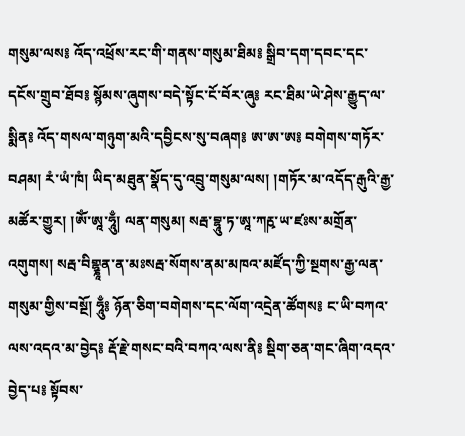གསུམ་ལས༔ འོད་འཕྲོས་རང་གི་གནས་གསུམ་ཐིམ༔ སྒྲིབ་དག་དབང་དང་དངོས་གྲུབ་ཐོབ༔ སྙོམས་ཞུགས་བདེ་སྟོང་ངོ་བོར་ཞུ༔ རང་ཐིམ་ཡེ་ཤེས་རྒྱུད་ལ་སྨིན༔ འོད་གསལ་གཉུག་མའི་དབྱིངས་སུ་བཞག༔ ཨ་ཨ་ཨ༔ བགེགས་གཏོར་བཤམ། རཾ་ཡཾ་ཁཾ། ཡིད་མཐུན་སྣོད་དུ་འབྲུ་གསུམ་ལས། །གཏོར་མ་འདོད་རྒུའི་རྒྱ་མཚོར་གྱུར། །ཨོཾ་ཨཱ་ཧཱུྃ། ལན་གསུམ། སརྦ་བྷཱུ་ཏ་ཨཱ་ཀརྵ་ཡ་ཛཿས་མགྲོན་འགུགས། སརྦ་བིགྷྣཱན་ན་མཿསརྦ་སོགས་ནམ་མཁའ་མཛོད་ཀྱི་སྔགས་རྒྱ་ལན་གསུམ་གྱིས་བསྔོ། ཧཱུྃ༔ ཉོན་ཅིག་བགེགས་དང་ལོག་འདྲེན་ཚོགས༔ ང་ཡི་བཀའ་ལས་འདའ་མ་བྱེད༔ རྡོ་རྗེ་གསང་བའི་བཀའ་ལས་ནི༔ སྡིག་ཅན་གང་ཞིག་འདའ་བྱེད་པ༔ སྟོབས་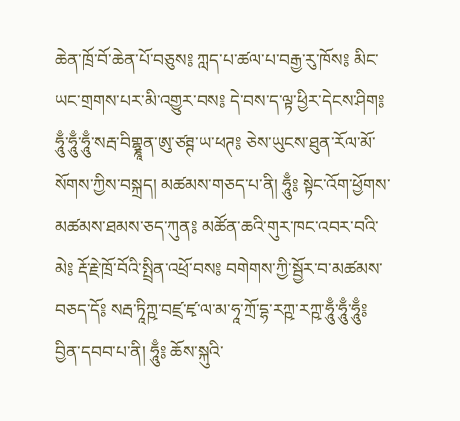ཆེན་ཁྲོ་བོ་ཆེན་པོ་བཅུས༔ ཀླད་པ་ཚལ་པ་བརྒྱ་རུ་ཁོས༔ མིང་ཡང་གྲགས་པར་མི་འགྱུར་བས༔ དེ་བས་ད་ལྟ་ཕྱིར་དེངས་ཤིག༔ ཧཱུྃ་ཧཱུྃ་ཧཱུྃ་སརྦ་བིགྷྣཱན་ཨུ་ཙཊྚ་ཡ་ཕཊ༔ ཅེས་ཡུངས་ཐུན་རོལ་མོ་སོགས་ཀྱིས་བསྐྲད། མཚམས་གཅད་པ་ནི། ཧཱུྃ༔ སྟེང་འོག་ཕྱོགས་མཚམས་ཐམས་ཅད་ཀུན༔ མཚོན་ཆའི་གུར་ཁང་འབར་བའི་མེ༔ རྡོ་རྗེ་ཁྲོ་བོའི་སྤྲིན་འཕྲོ་བས༔ བགེགས་ཀྱི་སྦྱོར་བ་མཚམས་བཅད་དོ༔ སརྦ་ཏཱིཀྵ་བཛྲ་ཛྭ་ལ་མ་ཧཱ་ཀྲོ་དྷ་རཀྵ་རཀྵ་ཧཱུྃ་ཧཱུྃ་ཧཱུྃ༔ བྱིན་དབབ་པ་ནི། ཧཱུྃ༔ ཆོས་སྐུའི་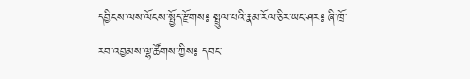དབྱིངས་ལས་ལོངས་སྤྱོད་རྫོགས༔ སྤྲུལ་པའི་རྣམ་རོལ་ཅིར་ཡང་ཤར༔ ཞི་ཁྲོ་རབ་འབྱམས་ལྷ་ཚོགས་ཀྱིས༔ དབང་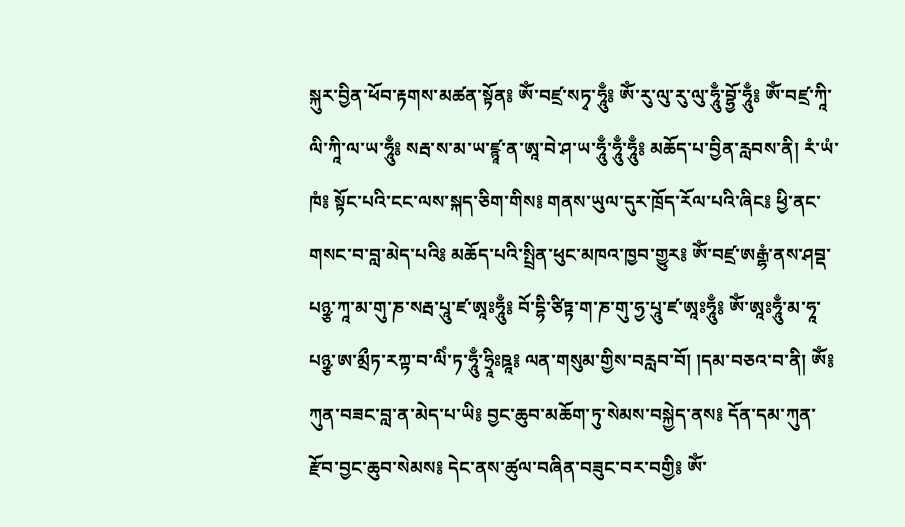སྐུར་བྱིན་ཕོབ་རྟགས་མཚན་སྟོན༔ ཨོཾ་བཛྲ་སཏྭ་ཧཱུྃ༔ ཨོཾ་རུ་ལུ་རུ་ལུ་ཧཱུྃ་བྷྱོ་ཧཱུྃ༔ ཨོཾ་བཛྲ་ཀཱི་ལི་ཀཱི་ལ་ཡ་ཧཱུྃ༔ སརྦ་ས་མ་ཡ་ཛྙཱ་ན་ཨཱ་བེ་ཤ་ཡ་ཧཱུྃ་ཧཱུྃ་ཧཱུྃ༔ མཆོད་པ་བྱིན་རླབས་ནི། རཾ་ཡཾ་ཁཾ༔ སྟོང་པའི་ངང་ལས་སྐད་ཅིག་གིས༔ གནས་ཡུལ་དུར་ཁྲོད་རོལ་པའི་ཞིང༔ ཕྱི་ནང་གསང་བ་བླ་མེད་པའི༔ མཆོད་པའི་སྤྲིན་ཕུང་མཁའ་ཁྱབ་གྱུར༔ ཨོཾ་བཛྲ་ཨརྒྷཾ་ནས་ཤབྡ་པཉྩ་ཀཱ་མ་གུ་ཎ་སརྦ་པཱུ་ཛ་ཨཱཿཧཱུྃ༔ བོ་དྷི་ཙིཏྟ་ག་ཎ་གུ་ཧྱ་པཱུ་ཛ་ཨཱཿཧཱུྃ༔ ཨོཾ་ཨཱཿཧཱུྃ་མ་ཧཱ་པཉྩ་ཨ་མྲྀཏ་རཀྟ་བ་ལིཾ་ཏ་ཧཱུྃ་ཧྲཱིཿཋཱ༔ ལན་གསུམ་གྱིས་བརླབ་བོ། །དམ་བཅའ་བ་ནི། ཨོཾ༔ ཀུན་བཟང་བླ་ན་མེད་པ་ཡི༔ བྱང་ཆུབ་མཆོག་ཏུ་སེམས་བསྐྱེད་ནས༔ དོན་དམ་ཀུན་རྫོབ་བྱང་ཆུབ་སེམས༔ དེང་ནས་ཚུལ་བཞིན་བཟུང་བར་བགྱི༔ ཨོཾ་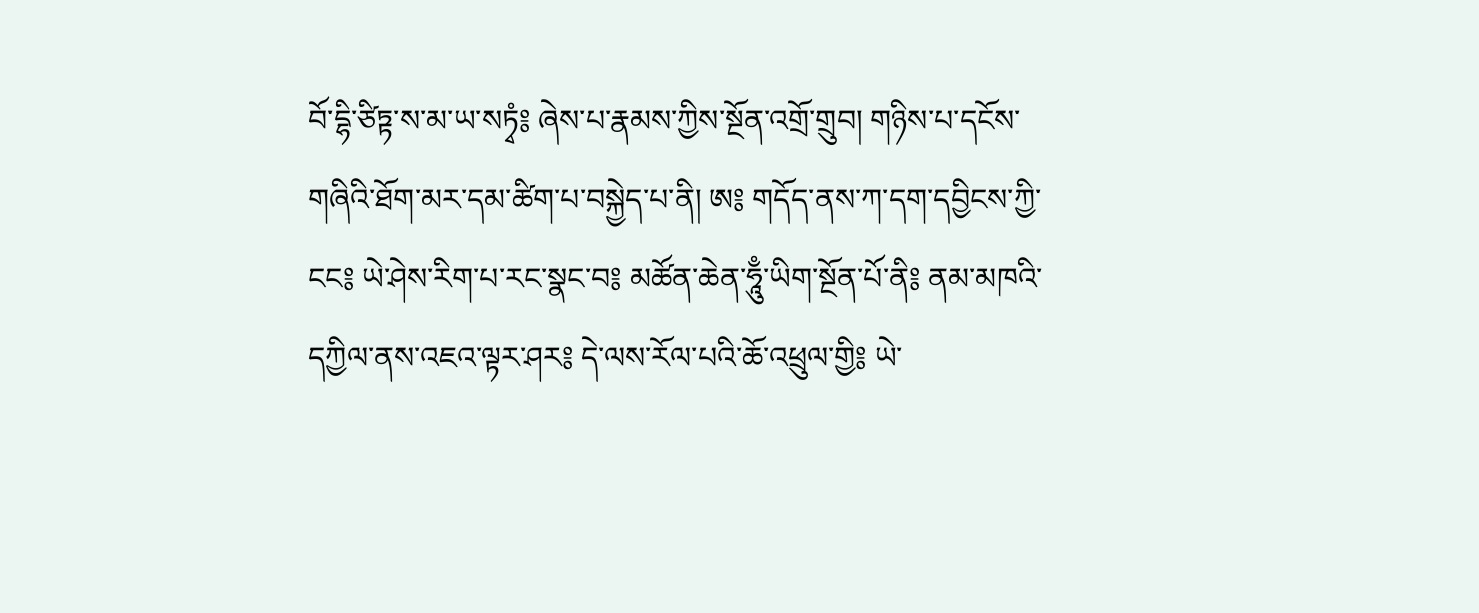བོ་དྷི་ཙིཏྟ་ས་མ་ཡ་སཏྭཾ༔ ཞེས་པ་རྣམས་ཀྱིས་སྔོན་འགྲོ་གྲུབ། གཉིས་པ་དངོས་གཞིའི་ཐོག་མར་དམ་ཚིག་པ་བསྐྱེད་པ་ནི། ཨ༔ གདོད་ནས་ཀ་དག་དབྱིངས་ཀྱི་ངང༔ ཡེ་ཤེས་རིག་པ་རང་སྣང་བ༔ མཚོན་ཆེན་ཧཱུྃ་ཡིག་སྔོན་པོ་ནི༔ ནམ་མཁའི་དཀྱིལ་ནས་འཇའ་ལྟར་ཤར༔ དེ་ལས་རོལ་པའི་ཆོ་འཕྲུལ་གྱི༔ ཡེ་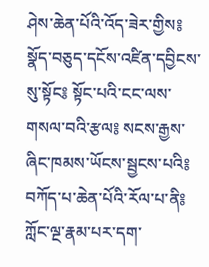ཤེས་ཆེན་པོའི་འོད་ཟེར་གྱིས༔ སྣོད་བཅུད་དངོས་འཛིན་དབྱིངས་སུ་སྟོང༔ སྟོང་པའི་ངང་ལས་གསལ་བའི་རྩལ༔ སངས་རྒྱས་ཞིང་ཁམས་ཡོངས་སྦྱངས་པའི༔ བཀོད་པ་ཆེན་པོའི་རོལ་པ་ནི༔ ཀློང་ལྔ་རྣམ་པར་དག་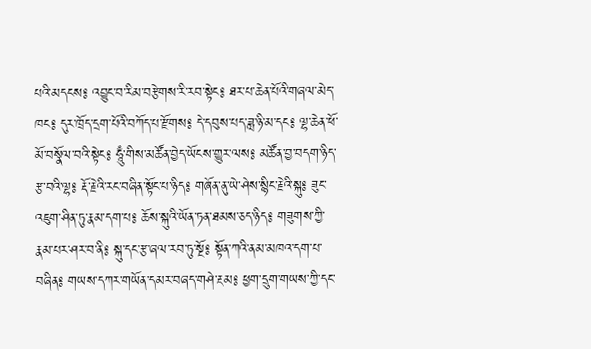པའི་མདངས༔ འབྱུང་བ་རིམ་བརྩེགས་རི་རབ་སྟེང༔ ཐར་པ་ཆེན་པོའི་གཞལ་མེད་ཁང༔ དུར་ཁྲོད་དྲག་པོའི་བཀོད་པ་རྫོགས༔ དེ་དབུས་པད་ཟླ་ཉི་མ་དང༔ ལྷ་ཆེན་ཕོ་མོ་བསྣོལ་བའི་སྟེང༔ ཧཱུྃ་གིས་མཚོན་བྱེད་ཡོངས་གྱུར་ལས༔ མཚོན་བྱ་བདག་ཉིད་རྩ་བའི་ལྷ༔ རྡོ་རྗེའི་རང་བཞིན་སྟོང་པ་ཉིད༔ གཞོན་ནུ་ཡེ་ཤེས་སྙིང་རྗེའི་སྐུ༔ ཟུང་འཇུག་ཤིན་ཏུ་རྣམ་དག་པ༔ ཆོས་སྐུའི་ཡོན་ཏན་ཐམས་ཅད་ཉིད༔ གཟུགས་ཀྱི་རྣམ་པར་ཤར་བ་ནི༔ སྐུ་དང་རྩ་ཞལ་རབ་ཏུ་སྔོ༔ སྟོན་ཀའི་ནམ་མཁའ་དག་པ་བཞིན༔ གཡས་དཀར་གཡོན་དམར་བཞད་གཤེ་རྔམ༔ ཕྱག་དྲུག་གཡས་ཀྱི་དང་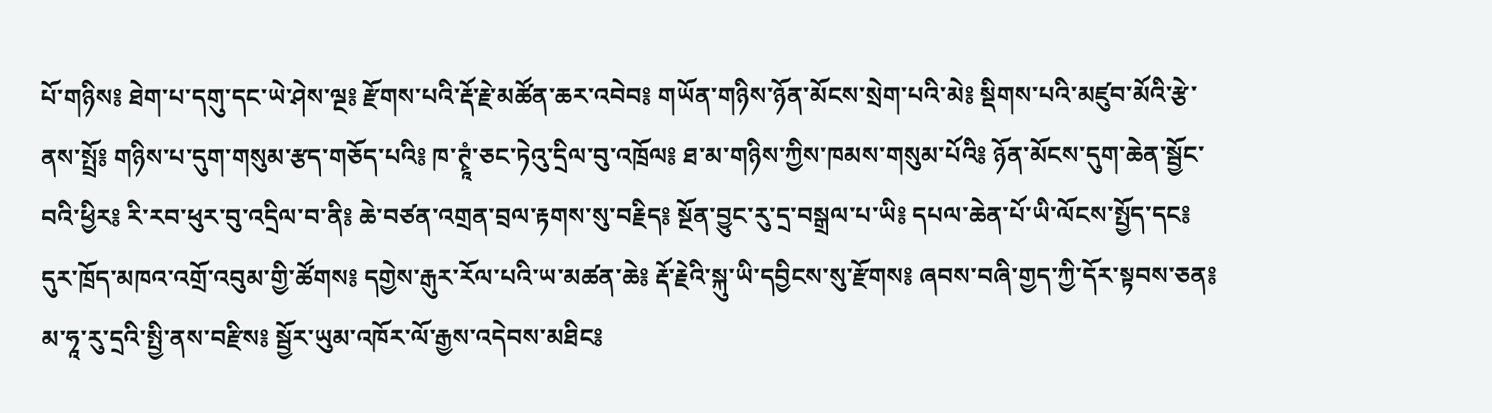པོ་གཉིས༔ ཐེག་པ་དགུ་དང་ཡེ་ཤེས་ལྔ༔ རྫོགས་པའི་རྡོ་རྗེ་མཚོན་ཆར་འབེབ༔ གཡོན་གཉིས་ཉོན་མོངས་སྲེག་པའི་མེ༔ སྡིགས་པའི་མཛུབ་མོའི་རྩེ་ནས་སྤྲོ༔ གཉིས་པ་དུག་གསུམ་རྩད་གཅོད་པའི༔ ཁ་ཊྭཱཾ་ཅང་ཏེའུ་དྲིལ་བུ་འཁྲོལ༔ ཐ་མ་གཉིས་ཀྱིས་ཁམས་གསུམ་པོའི༔ ཉོན་མོངས་དུག་ཆེན་སྦྱོང་བའི་ཕྱིར༔ རི་རབ་ཕུར་བུ་འདྲིལ་བ་ནི༔ ཆེ་བཙན་འགྲན་བྲལ་རྟགས་སུ་བརྗིད༔ སྔོན་བྱུང་རུ་དྲ་བསྒྲལ་པ་ཡི༔ དཔལ་ཆེན་པོ་ཡི་ལོངས་སྤྱོད་དང༔ དུར་ཁྲོད་མཁའ་འགྲོ་འབུམ་གྱི་ཚོགས༔ དགྱེས་རྒུར་རོལ་པའི་ཡ་མཚན་ཆེ༔ རྡོ་རྗེའི་སྐུ་ཡི་དབྱིངས་སུ་རྫོགས༔ ཞབས་བཞི་གྱད་ཀྱི་དོར་སྟབས་ཅན༔ མ་ཧཱ་རུ་དྲའི་སྤྱི་ནས་བརྫིས༔ སྦྱོར་ཡུམ་འཁོར་ལོ་རྒྱས་འདེབས་མཐིང༔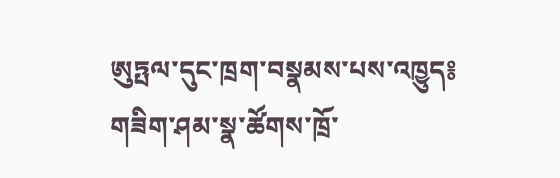ཨུཏྤལ་དུང་ཁྲག་བསྣམས་པས་འཁྱུད༔ གཟིག་ཤམ་སྣ་ཚོགས་ཁྲོ་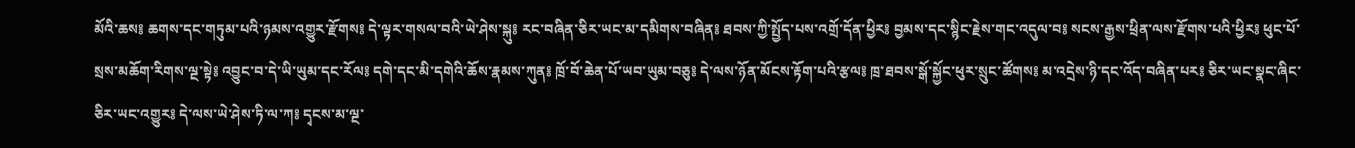མོའི་ཆས༔ ཆགས་དང་གཏུམ་པའི་ཉམས་འགྱུར་རྫོགས༔ དེ་ལྟར་གསལ་བའི་ཡེ་ཤེས་སྐུ༔ རང་བཞིན་ཅིར་ཡང་མ་དམིགས་བཞིན༔ ཐབས་ཀྱི་སྤྱོད་པས་འགྲོ་དོན་ཕྱིར༔ བྱམས་དང་སྙིང་རྗེས་གང་འདུལ་བ༔ སངས་རྒྱས་ཕྲིན་ལས་རྫོགས་པའི་ཕྱིར༔ ཕུང་པོ་སྲས་མཆོག་རིགས་ལྔ་སྟེ༔ འབྱུང་བ་དེ་ཡི་ཡུམ་དང་རོལ༔ དགེ་དང་མི་དགེའི་ཆོས་རྣམས་ཀུན༔ ཁྲོ་བོ་ཆེན་པོ་ཡབ་ཡུམ་བཅུ༔ དེ་ལས་ཉོན་མོངས་རྟོག་པའི་རྩལ༔ ཁྲ་ཐབས་སྒོ་སྐྱོང་ཕུར་སྲུང་ཚོགས༔ མ་འདྲེས་ཉི་དང་འོད་བཞིན་པར༔ ཅིར་ཡང་སྣང་ཞིང་ཅིར་ཡང་འགྱུར༔ དེ་ལས་ཡེ་ཤེས་ཏི་ལ་ཀ༔ དྭངས་མ་ལྔ་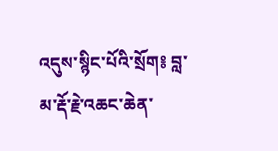འདུས་སྙིང་པོའི་སྲོག༔ བླ་མ་རྡོ་རྗེ་འཆང་ཆེན་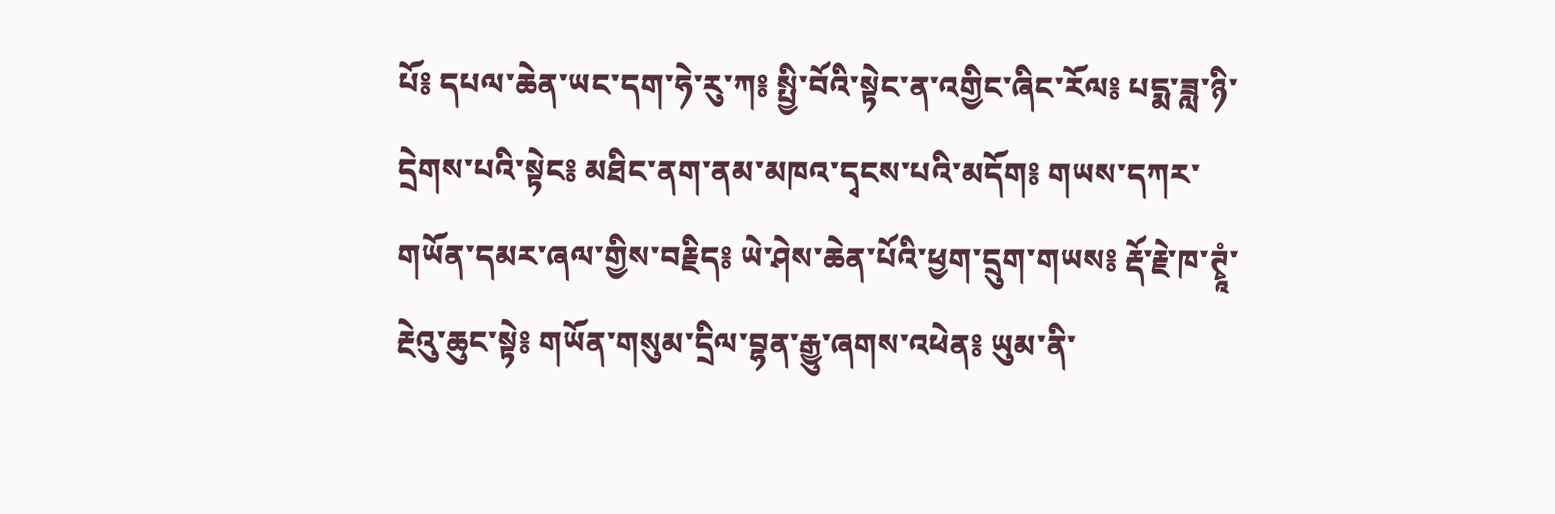པོ༔ དཔལ་ཆེན་ཡང་དག་ཧེ་རུ་ཀ༔ སྤྱི་བོའི་སྟེང་ན་འགྱིང་ཞིང་རོལ༔ པདྨ་ཟླ་ཉི་དྲེགས་པའི་སྟེང༔ མཐིང་ནག་ནམ་མཁའ་དྭངས་པའི་མདོག༔ གཡས་དཀར་གཡོན་དམར་ཞལ་གྱིས་བརྗིད༔ ཡེ་ཤེས་ཆེན་པོའི་ཕྱག་དྲུག་གཡས༔ རྡོ་རྗེ་ཁ་ཊྭཱཾ་རྔེའུ་ཆུང་སྟེ༔ གཡོན་གསུམ་དྲིལ་བྷན་རྒྱུ་ཞགས་འཕེན༔ ཡུམ་ནི་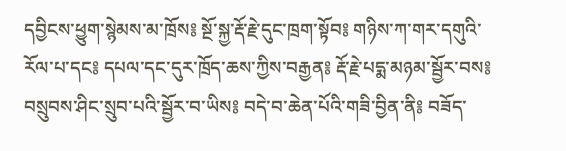དབྱིངས་ཕྱུག་སྙེམས་མ་ཁྲོས༔ སྔོ་སྐྱ་རྡོ་རྗེ་དུང་ཁྲག་སྟོབ༔ གཉིས་ཀ་གར་དགུའི་རོལ་པ་དང༔ དཔལ་དང་དུར་ཁྲོད་ཆས་ཀྱིས་བརྒྱན༔ རྡོ་རྗེ་པདྨ་མཉམ་སྦྱོར་བས༔ བསྲུབས་ཤིང་སྲུབ་པའི་སྦྱོར་བ་ཡིས༔ བདེ་བ་ཆེན་པོའི་གཟི་བྱིན་ནི༔ བཟོད་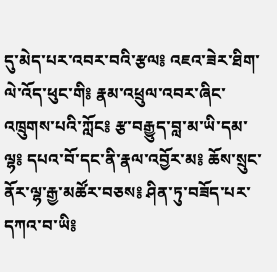དུ་མེད་པར་འབར་བའི་རྩལ༔ འཇའ་ཟེར་ཐིག་ལེ་འོད་ཕུང་གི༔ རྣམ་འཕྲུལ་འབར་ཞིང་འཁྲུགས་པའི་ཀློང༔ རྩ་བརྒྱུད་བླ་མ་ཡི་དམ་ལྷ༔ དཔའ་བོ་དང་ནི་རྣལ་འབྱོར་མ༔ ཆོས་སྲུང་ནོར་ལྷ་རྒྱ་མཚོར་བཅས༔ ཤིན་ཏུ་བཟོད་པར་དཀའ་བ་ཡི༔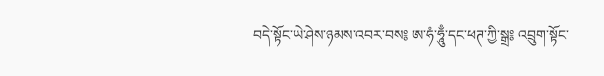བདེ་སྟོང་ཡེ་ཤེས་ཉམས་འབར་བས༔ ཨ་ཧཾ་ཧཱུྃ་དང་ཕཊ་ཀྱི་སྒྲ༔ འབྲུག་སྟོང་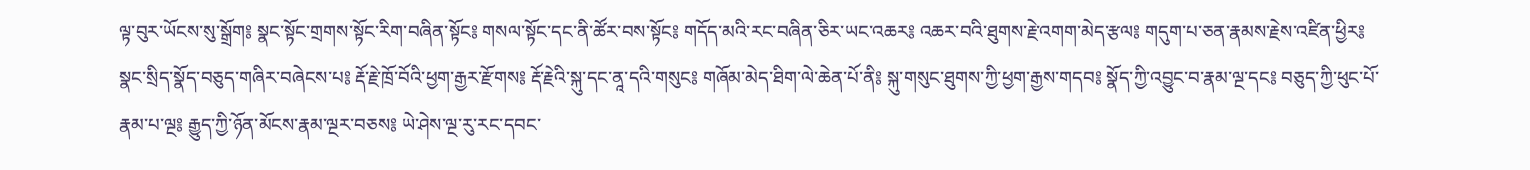ལྟ་བུར་ཡོངས་སུ་སྒྲོག༔ སྣང་སྟོང་གྲགས་སྟོང་རིག་བཞིན་སྟོང༔ གསལ་སྟོང་དང་ནི་ཚོར་བས་སྟོང༔ གདོད་མའི་རང་བཞིན་ཅིར་ཡང་འཆར༔ འཆར་བའི་ཐུགས་རྗེ་འགག་མེད་རྩལ༔ གདུག་པ་ཅན་རྣམས་རྗེས་འཛིན་ཕྱིར༔ སྣང་སྲིད་སྣོད་བཅུད་གཞིར་བཞེངས་པ༔ རྡོ་རྗེ་ཁྲོ་བོའི་ཕྱག་རྒྱར་རྫོགས༔ རྡོ་རྗེའི་སྐུ་དང་ནཱ་དའི་གསུང༔ གཞོམ་མེད་ཐིག་ལེ་ཆེན་པོ་ནི༔ སྐུ་གསུང་ཐུགས་ཀྱི་ཕྱག་རྒྱས་གདབ༔ སྣོད་ཀྱི་འབྱུང་བ་རྣམ་ལྔ་དང༔ བཅུད་ཀྱི་ཕུང་པོ་རྣམ་པ་ལྔ༔ རྒྱུད་ཀྱི་ཉོན་མོངས་རྣམ་ལྔར་བཅས༔ ཡེ་ཤེས་ལྔ་རུ་རང་དབང་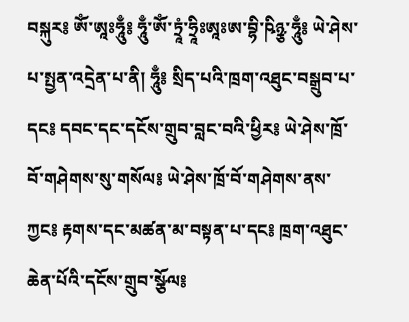བསྐུར༔ ཨོཾ་ཨཱཿཧཱུྃ༔ ཧཱུྃ་ཨོཾ་ཏྲཱཾ་ཧྲཱིཿཨཱཿཨ་བྷི་ཥིཉྩ་ཧཱུྃ༔ ཡེ་ཤེས་པ་སྤྱན་འདྲེན་པ་ནི། ཧཱུྃ༔ སྲིད་པའི་ཁྲག་འཐུང་བསྒྲུབ་པ་དང༔ དབང་དང་དངོས་གྲུབ་བླང་བའི་ཕྱིར༔ ཡེ་ཤེས་ཁྲོ་བོ་གཤེགས་སུ་གསོལ༔ ཡེ་ཤེས་ཁྲོ་བོ་གཤེགས་ནས་ཀྱང༔ རྟགས་དང་མཚན་མ་བསྟན་པ་དང༔ ཁྲག་འཐུང་ཆེན་པོའི་དངོས་གྲུབ་སྩོལ༔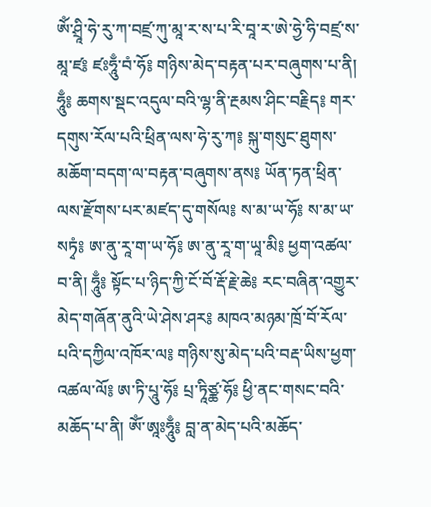ཨོཾ་ཤྲཱི་ཧེ་རུ་ཀ་བཛྲ་ཀུ་མཱ་ར་ས་པ་རི་བཱ་ར་ཨེ་ཧྱེ་ཧི་བཛྲ་ས་མཱ་ཛ༔ ཛཿཧཱུྃ་བཾ་ཧོ༔ གཉིས་མེད་བརྟན་པར་བཞུགས་པ་ནི། ཧཱུྃ༔ ཆགས་སྡང་འདུལ་བའི་ལྷ་ནི་རྔམས་ཤིང་བརྗིད༔ གར་དགུས་རོལ་པའི་ཕྲིན་ལས་ཧེ་རུ་ཀ༔ སྐུ་གསུང་ཐུགས་མཆོག་བདག་ལ་བརྟན་བཞུགས་ནས༔ ཡོན་ཏན་ཕྲིན་ལས་རྫོགས་པར་མཛད་དུ་གསོལ༔ ས་མ་ཡ་ཧོ༔ ས་མ་ཡ་སཏྭཾ༔ ཨ་ནུ་རཱ་ག་ཡ་ཧོ༔ ཨ་ནུ་རཱ་ག་ཡཱ་མི༔ ཕྱག་འཚལ་བ་ནི། ཧཱུྃ༔ སྟོང་པ་ཉིད་ཀྱི་ངོ་བོ་རྡོ་རྗེ་ཆེ༔ རང་བཞིན་འགྱུར་མེད་གཞོན་ནུའི་ཡེ་ཤེས་ཤར༔ མཁའ་མཉམ་ཁྲོ་བོ་རོལ་པའི་དཀྱིལ་འཁོར་ལ༔ གཉིས་སུ་མེད་པའི་བརྡ་ཡིས་ཕྱག་འཚལ་ལོ༔ ཨ་ཏི་པཱུ་ཧོ༔ པྲ་ཏཱིཙྪ་ཧོ༔ ཕྱི་ནང་གསང་བའི་མཆོད་པ་ནི། ཨོཾ་ཨཱཿཧཱུྃ༔ བླ་ན་མེད་པའི་མཆོད་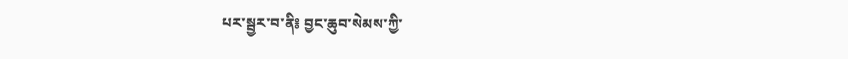པར་སྦྱར་བ་ནི༔ བྱང་ཆུབ་སེམས་ཀྱི་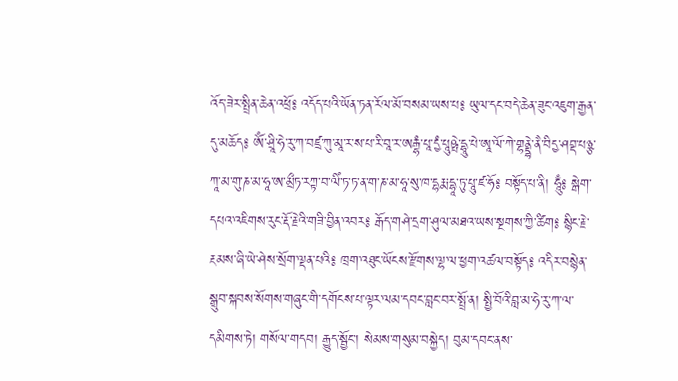འོད་ཟེར་སྤྲིན་ཆེན་འཕྲོ༔ འདོད་པའི་ཡོན་ཏན་རོལ་མོ་བསམ་ཡས་པ༔ ཡུལ་དང་བདེ་ཆེན་ཟུང་འཇུག་རྒྱན་དུ་མཆོད༔ ཨོཾ་ཤྲཱི་ཧེ་རུ་ཀ་བཛྲ་ཀུ་མཱ་ར་ས་པ་རི་བཱ་ར་ཨརྒྷཾ་པཱ་དྱཾ་པཱུཥྤེ་དྷཱུ་པེ་ཨཱ་ལོ་ཀེ་གྷནྡྷེ་ནཻ་བིདྱ་ཤབྡ་པཉྩ་ཀཱ་མ་གུ་ཎ་མ་ཧཱ་ཨ་མྲྀཏ་རཀྟ་བ་ལིཾ་ཏ་ཏ་ན་ག་ཎ་མ་ཧཱ་སུ་ཁ་དྷརྨ་དྷཱ་ཏུ་པཱུ་ཛ་ཧོ༔ བསྟོད་པ་ནི། ཧཱུྃ༔ སྒེག་དཔའ་འཇིགས་རུང་རྡོ་རྗེའི་གཟི་བྱིན་འབར༔ རྒོད་གཤེ་དྲག་ཤུལ་མཐའ་ཡས་སྔགས་ཀྱི་ཚིག༔ སྙིང་རྗེ་རྔམས་ཞི་ཡེ་ཤེས་སྲོག་ལྡན་པའི༔ ཁྲག་འཐུང་ཡོངས་རྫོགས་ལྷ་ལ་ཕྱག་འཚལ་བསྟོད༔ འདིར་བསྙེན་སྒྲུབ་སྐབས་སོགས་གཞུང་གི་དགོངས་པ་ལྟར་ལམ་དབང་བླང་བར་སྤྲོ་ན། སྤྱི་བོའི་བླ་མ་ཧེ་རུ་ཀ་ལ་དམིགས་ཏེ། གསོལ་གདབ། རྒྱུད་སྦྱོང་། སེམས་གསུམ་བསྐྱེད། བུམ་དབང་ནས་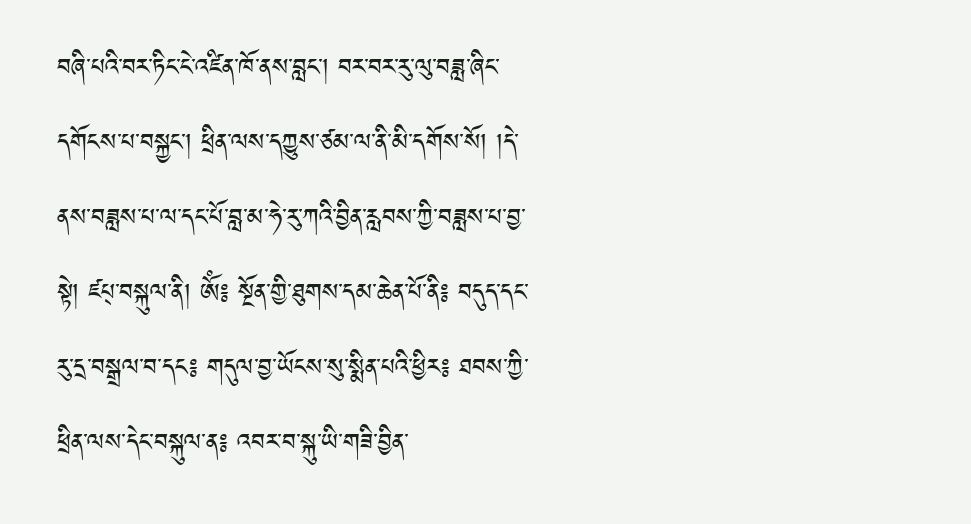བཞི་པའི་བར་ཏིང་ངེ་འཛིན་ཁོ་ནས་བླང་། བར་བར་རུ་ལུ་བཟླ་ཞིང་དགོངས་པ་བསྐྱང་། ཕྲིན་ལས་དཀྱུས་ཙམ་ལ་ནི་མི་དགོས་སོ། །དེ་ནས་བཟླས་པ་ལ་དང་པོ་བླ་མ་ཧེ་རུ་ཀའི་བྱིན་རླབས་ཀྱི་བཟླས་པ་བྱ་སྟེ། ཛཔ྄་བསྐུལ་ནི། ཨོཾ༔ སྔོན་གྱི་ཐུགས་དམ་ཆེན་པོ་ནི༔ བདུད་དང་རུ་དྲ་བསྒྲལ་བ་དང༔ གདུལ་བྱ་ཡོངས་སུ་སྨིན་པའི་ཕྱིར༔ ཐབས་ཀྱི་ཕྲིན་ལས་དེང་བསྐུལ་ན༔ འབར་བ་སྐུ་ཡི་གཟི་བྱིན་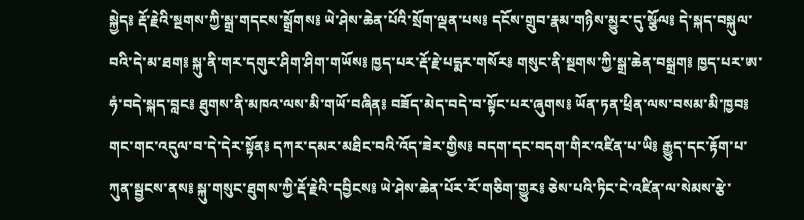སྐྱེད༔ རྡོ་རྗེའི་སྔགས་ཀྱི་སྒྲ་གདངས་སྒྲོགས༔ ཡེ་ཤེས་ཆེན་པོའི་སྲོག་ལྡན་པས༔ དངོས་གྲུབ་རྣམ་གཉིས་མྱུར་དུ་སྩོལ༔ དེ་སྐད་བསྐུལ་བའི་དེ་མ་ཐག༔ སྐུ་ནི་གར་དགུར་ཤིག་ཤིག་གཡོས༔ ཁྱད་པར་རྡོ་རྗེ་པདྨར་གསོར༔ གསུང་ནི་སྔགས་ཀྱི་སྒྲ་ཆེན་བསྒྲག༔ ཁྱད་པར་ཨ་ཧཾ་བདེ་སྐད་བླང༔ ཐུགས་ནི་མཁའ་ལས་མི་གཡོ་བཞིན༔ བཟོད་མེད་བདེ་བ་སྟོང་པར་ཞུགས༔ ཡོན་ཏན་ཕྲིན་ལས་བསམ་མི་ཁྱབ༔ གང་གང་འདུལ་བ་དེ་དེར་སྟོན༔ དཀར་དམར་མཐིང་བའི་འོད་ཟེར་གྱིས༔ བདག་དང་བདག་གིར་འཛིན་པ་ཡི༔ རྒྱུད་དང་རྟོག་པ་ཀུན་སྦྱངས་ནས༔ སྐུ་གསུང་ཐུགས་ཀྱི་རྡོ་རྗེའི་དབྱིངས༔ ཡེ་ཤེས་ཆེན་པོར་རོ་གཅིག་གྱུར༔ ཅེས་པའི་ཏིང་ངེ་འཛིན་ལ་སེམས་རྩེ་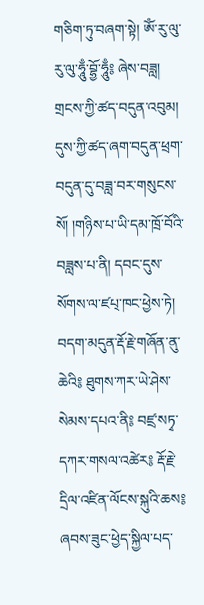གཅིག་ཏུ་བཞག་སྟེ། ཨོཾ་རུ་ལུ་རུ་ལུ་ཧཱུྃ་བྷྱོ་ཧཱུྃ༔ ཞེས་བཟླ། གྲངས་ཀྱི་ཚད་བདུན་འབུམ། དུས་ཀྱི་ཚད་ཞག་བདུན་ཕྲག་བདུན་དུ་བཟླ་བར་གསུངས་སོ། །གཉིས་པ་ཡི་དམ་ཁྲོ་བོའི་བཟླས་པ་ནི། དབང་དུས་སོགས་ལ་ཛཔ྄་ཁང་ཕྱེས་ཏེ། བདག་མདུན་རྡོ་རྗེ་གཞོན་ནུ་ཆེའི༔ ཐུགས་ཀར་ཡེ་ཤེས་སེམས་དཔའ་ནི༔ བཛྲ་སཏྭ་དཀར་གསལ་འཚེར༔ རྡོ་རྗེ་དྲིལ་འཛིན་ལོངས་སྐུའི་ཆས༔ ཞབས་ཟུང་ཕྱེད་སྐྱིལ་པད་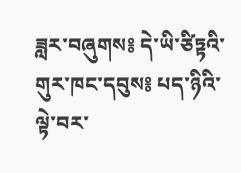ཟླར་བཞུགས༔ དེ་ཡི་ཙིཏྟའི་གུར་ཁང་དབུས༔ པད་ཉིའི་ལྟེ་བར་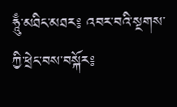ཧཱུྃ་མཐིང་མཐར༔ འབར་བའི་སྔགས་ཀྱི་ཕྲེང་བས་བསྐོར༔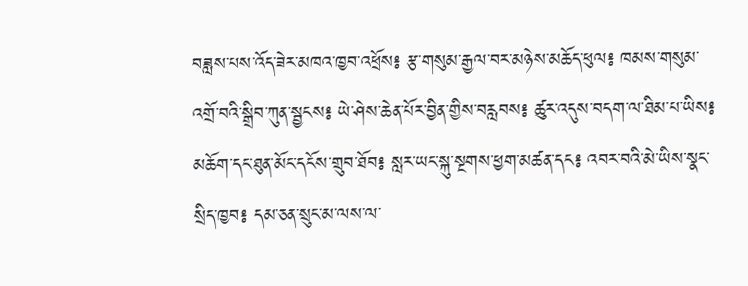བཟླས་པས་འོད་ཟེར་མཁའ་ཁྱབ་འཕྲོས༔ རྩ་གསུམ་རྒྱལ་བར་མཉེས་མཆོད་ཕུལ༔ ཁམས་གསུམ་འགྲོ་བའི་སྒྲིབ་ཀུན་སྦྱངས༔ ཡེ་ཤེས་ཆེན་པོར་བྱིན་གྱིས་བརླབས༔ ཚུར་འདུས་བདག་ལ་ཐིམ་པ་ཡིས༔ མཆོག་དང་ཐུན་མོང་དངོས་གྲུབ་ཐོབ༔ སླར་ཡང་སྐུ་སྔགས་ཕྱག་མཚན་དང༔ འབར་བའི་མེ་ཡིས་སྣང་སྲིད་ཁྱབ༔ དམ་ཅན་སྲུང་མ་ལས་ལ་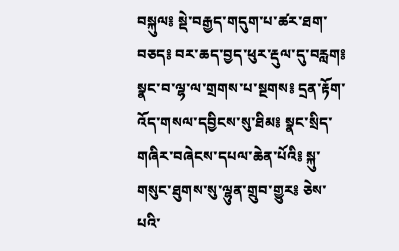བསྐུལ༔ སྡེ་བརྒྱད་གདུག་པ་ཚར་ཐག་བཅད༔ བར་ཆད་བྱད་ཕུར་རྡུལ་དུ་བརླག༔ སྣང་བ་ལྷ་ལ་གྲགས་པ་སྔགས༔ དྲན་རྟོག་འོད་གསལ་དབྱིངས་སུ་ཐིམ༔ སྣང་སྲིད་གཞིར་བཞེངས་དཔལ་ཆེན་པོའི༔ སྐུ་གསུང་ཐུགས་སུ་ལྷུན་གྲུབ་གྱུར༔ ཅེས་པའི་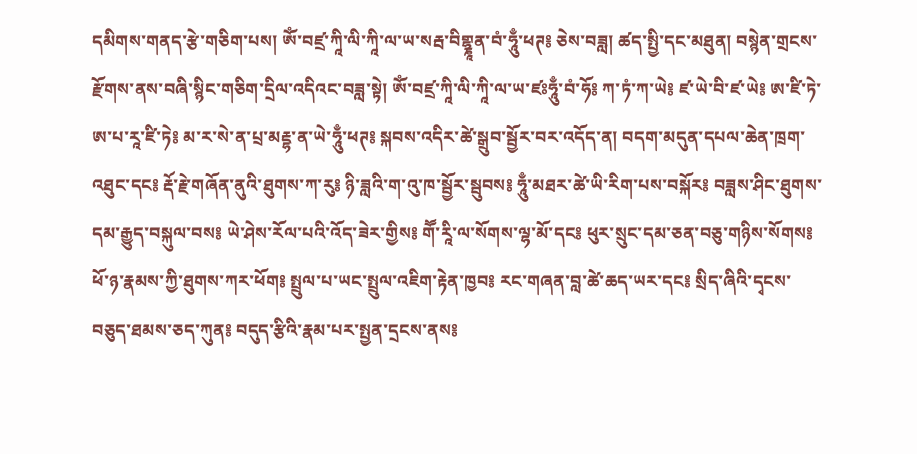དམིགས་གནད་རྩེ་གཅིག་པས། ཨོཾ་བཛྲ་ཀཱི་ལི་ཀཱི་ལ་ཡ་སརྦ་བིགྷྣཱན་བཾ་ཧཱུྃ་ཕཊ༔ ཅེས་བཟླ། ཚད་སྤྱི་དང་མཐུན། བསྙེན་གྲངས་རྫོགས་ནས་བཞི་སྙིང་གཅིག་དྲིལ་འདིའང་བཟླ་སྟེ། ཨོཾ་བཛྲ་ཀཱི་ལི་ཀཱི་ལ་ཡ་ཛཿཧཱུྃ་བཾ་ཧོ༔ ཀ་ཏཾ་ཀ་ཡེ༔ ཛ་ཡེ་བི་ཛ་ཡེ༔ ཨ་ཛི་ཏེ་ཨ་པ་རཱ་ཛི་ཏེ༔ མ་ར་སེ་ན་པྲ་མརྡྷ་ན་ཡེ་ཧཱུྃ་ཕཊ༔ སྐབས་འདིར་ཚེ་སྒྲུབ་སྦྱོར་བར་འདོད་ན། བདག་མདུན་དཔལ་ཆེན་ཁྲག་འཐུང་དང༔ རྡོ་རྗེ་གཞོན་ནུའི་ཐུགས་ཀ་རུ༔ ཉི་ཟླའི་ག་འུ་ཁ་སྦྱོར་སྦུབས༔ ཧཱུྃ་མཐར་ཚེ་ཡི་རིག་པས་བསྐོར༔ བཟླས་ཤིང་ཐུགས་དམ་རྒྱུད་བསྐུལ་བས༔ ཡེ་ཤེས་རོལ་པའི་འོད་ཟེར་གྱིས༔ གཽ་རཱི་ལ་སོགས་ལྷ་མོ་དང༔ ཕུར་སྲུང་དམ་ཅན་བཅུ་གཉིས་སོགས༔ ཕོ་ཉ་རྣམས་ཀྱི་ཐུགས་ཀར་ཕོག༔ སྤྲུལ་པ་ཡང་སྤྲུལ་འཇིག་རྟེན་ཁྱབ༔ རང་གཞན་བླ་ཚེ་ཆད་ཡར་དང༔ སྲིད་ཞིའི་དྭངས་བཅུད་ཐམས་ཅད་ཀུན༔ བདུད་རྩིའི་རྣམ་པར་སྤྱན་དྲངས་ནས༔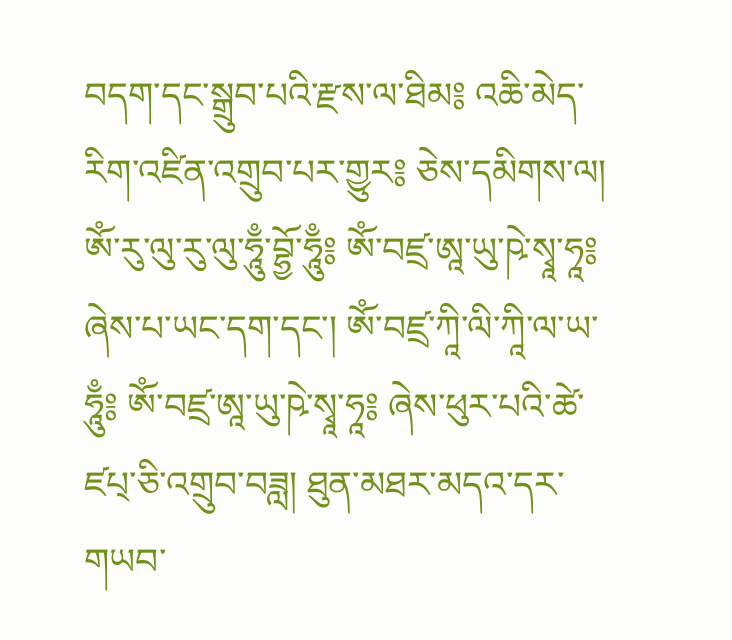བདག་དང་སྒྲུབ་པའི་རྫས་ལ་ཐིམ༔ འཆི་མེད་རིག་འཛིན་འགྲུབ་པར་གྱུར༔ ཅེས་དམིགས་ལ། ཨོཾ་རུ་ལུ་རུ་ལུ་ཧཱུྃ་བྷྱོ་ཧཱུྃ༔ ཨོཾ་བཛྲ་ཨཱ་ཡུ་ཥེ་སྭཱ་ཧཱ༔ ཞེས་པ་ཡང་དག་དང་། ཨོཾ་བཛྲ་ཀཱི་ལི་ཀཱི་ལ་ཡ་ཧཱུྃ༔ ཨོཾ་བཛྲ་ཨཱ་ཡུ་ཥེ་སྭཱ་ཧཱ༔ ཞེས་ཕུར་པའི་ཚེ་ཛཔ྄་ཅི་འགྲུབ་བཟླ། ཐུན་མཐར་མདའ་དར་གཡབ་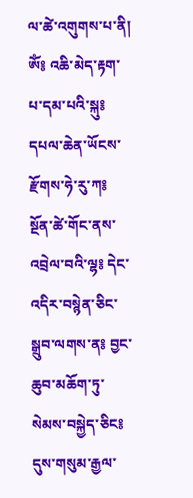ལ་ཚེ་འགུགས་པ་ནི། ཨོཾ༔ འཆི་མེད་རྟག་པ་དམ་པའི་སྐུ༔ དཔལ་ཆེན་ཡོངས་རྫོགས་ཧེ་རུ་ཀ༔ སྔོན་ཚེ་གོང་ནས་འབྲེལ་བའི་ལྷ༔ དེང་འདིར་བསྙེན་ཅིང་སྒྲུབ་ལགས་ན༔ བྱང་ཆུབ་མཆོག་ཏུ་སེམས་བསྐྱེད་ཅིང༔ དུས་གསུམ་རྒྱལ་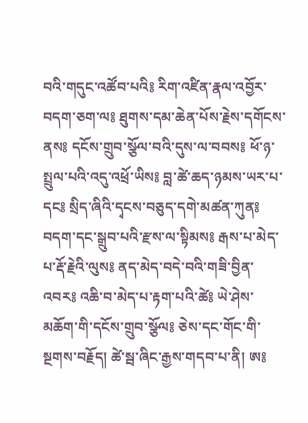བའི་གདུང་འཚོབ་པའི༔ རིག་འཛིན་རྣལ་འབྱོར་བདག་ཅག་ལ༔ ཐུགས་དམ་ཆེན་པོས་རྗེས་དགོངས་ནས༔ དངོས་གྲུབ་སྩོལ་བའི་དུས་ལ་བབས༔ ཕོ་ཉ་སྤྲུལ་པའི་འདུ་འཕྲོ་ཡིས༔ བླ་ཚེ་ཆད་ཉམས་ཡར་པ་དང༔ སྲིད་ཞིའི་དྭངས་བཅུད་དགེ་མཚན་ཀུན༔ བདག་དང་སྒྲུབ་པའི་རྫས་ལ་སྟིམས༔ རྒས་པ་མེད་པ་རྡོ་རྗེའི་ལུས༔ ནད་མེད་བདེ་བའི་གཟི་བྱིན་འབར༔ འཆི་བ་མེད་པ་རྟག་པའི་ཚེ༔ ཡེ་ཤེས་མཆོག་གི་དངོས་གྲུབ་སྩོལ༔ ཅེས་དང་གོང་གི་སྔགས་བརྗོད། ཚེ་སྦ་ཞིང་རྒྱས་གདབ་པ་ནི། ཨ༔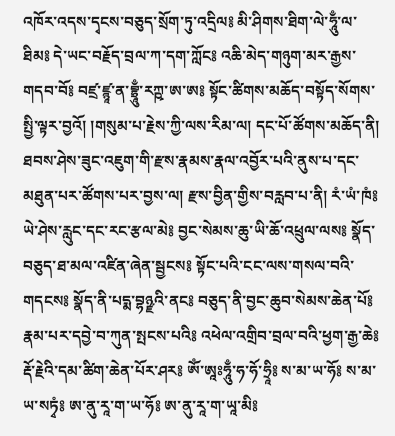འཁོར་འདས་དྭངས་བཅུད་སྲོག་ཏུ་འདྲིལ༔ མི་ཤིགས་ཐིག་ལེ་ཧཱུྃ་ལ་ཐིམ༔ དེ་ཡང་བརྗོད་བྲལ་ཀ་དག་ཀློང༔ འཆི་མེད་གཉུག་མར་རྒྱས་གདབ་བོ༔ བཛྲ་ཛྙཱ་ན་བྷྲཱུྃ་རཀྵ་ཨ་ཨ༔ སྟོང་ཚིགས་མཆོད་བསྟོད་སོགས་སྤྱི་ལྟར་བྱའོ། །གསུམ་པ་རྗེས་ཀྱི་ལས་རིམ་ལ། དང་པོ་ཚོགས་མཆོད་ནི། ཐབས་ཤེས་ཟུང་འཇུག་གི་རྫས་རྣམས་རྣལ་འབྱོར་པའི་ནུས་པ་དང་མཐུན་པར་ཚོགས་པར་བྱས་ལ། རྫས་བྱིན་གྱིས་བརླབ་པ་ནི། རཾ་ཡཾ་ཁཾ༔ ཡེ་ཤེས་རླུང་དང་རང་རྩལ་མེ༔ བྱང་སེམས་ཆུ་ཡི་ཆོ་འཕྲུལ་ལས༔ སྣོད་བཅུད་ཐ་མལ་འཛིན་ཞེན་སྦྱངས༔ སྟོང་པའི་ངང་ལས་གསལ་བའི་གདངས༔ སྣོད་ནི་པདྨ་བྷཉྫའི་ནང༔ བཅུད་ནི་བྱང་ཆུབ་སེམས་ཆེན་པོ༔ རྣམ་པར་དབྱེ་བ་ཀུན་སྤངས་པའི༔ འཕེལ་འགྲིབ་བྲལ་བའི་ཕྱག་རྒྱ་ཆེ༔ རྡོ་རྗེའི་དམ་ཚིག་ཆེན་པོར་ཤར༔ ཨོཾ་ཨཱཿཧཱུྃ་ཧ་ཧོ་ཧྲཱི༔ ས་མ་ཡ་ཧོ༔ ས་མ་ཡ་སཏྭཾ༔ ཨ་ནུ་རཱ་ག་ཡ་ཧོ༔ ཨ་ནུ་རཱ་ག་ཡཱ་མི༔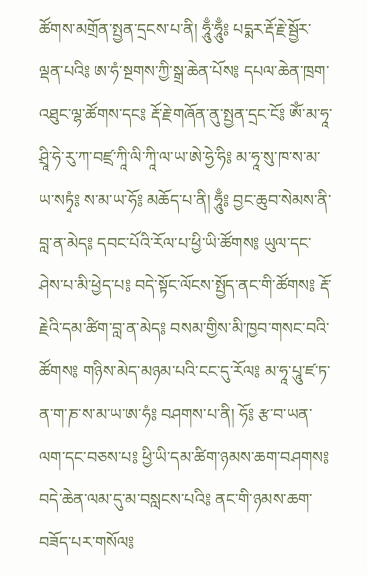ཚོགས་མགྲོན་སྤྱན་དྲངས་པ་ནི། ཧཱུྃ་ཧཱུྃ༔ པདྨར་རྡོ་རྗེ་སྦྱོར་ལྡན་པའི༔ ཨ་ཧཾ་སྔགས་ཀྱི་སྒྲ་ཆེན་པོས༔ དཔལ་ཆེན་ཁྲག་འཐུང་ལྷ་ཚོགས་དང༔ རྡོ་རྗེ་གཞོན་ནུ་སྤྱན་དྲང་ངོ༔ ཨོཾ་མ་ཧཱ་ཤྲཱི་ཧེ་རུ་ཀ་བཛྲ་ཀཱི་ལི་ཀཱི་ལ་ཡ་ཨེ་ཧྱེ་ཧི༔ མ་ཧཱ་སུ་ཁ་ས་མ་ཡ་སཏྭཾ༔ ས་མ་ཡ་ཧོ༔ མཆོད་པ་ནི། ཧཱུྃ༔ བྱང་ཆུབ་སེམས་ནི་བླ་ན་མེད༔ དབང་པོའི་རོལ་པ་ཕྱི་ཡི་ཚོགས༔ ཡུལ་དང་ཤེས་པ་མི་ཕྱེད་པ༔ བདེ་སྟོང་ལོངས་སྤྱོད་ནང་གི་ཚོགས༔ རྡོ་རྗེའི་དམ་ཚིག་བླ་ན་མེད༔ བསམ་གྱིས་མི་ཁྱབ་གསང་བའི་ཚོགས༔ གཉིས་མེད་མཉམ་པའི་ངང་དུ་རོལ༔ མ་ཧཱ་པཱུ་ཛ་ཏ་ན་ག་ཎ་ས་མ་ཡ་ཨ་ཧཾ༔ བཤགས་པ་ནི། ཧོ༔ རྩ་བ་ཡན་ལག་དང་བཅས་པ༔ ཕྱི་ཡི་དམ་ཚིག་ཉམས་ཆག་བཤགས༔ བདེ་ཆེན་ལམ་དུ་མ་བསླངས་པའི༔ ནང་གི་ཉམས་ཆག་བཟོད་པར་གསོལ༔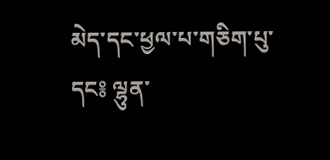མེད་དང་ཕྱལ་པ་གཅིག་པུ་དང༔ ལྷུན་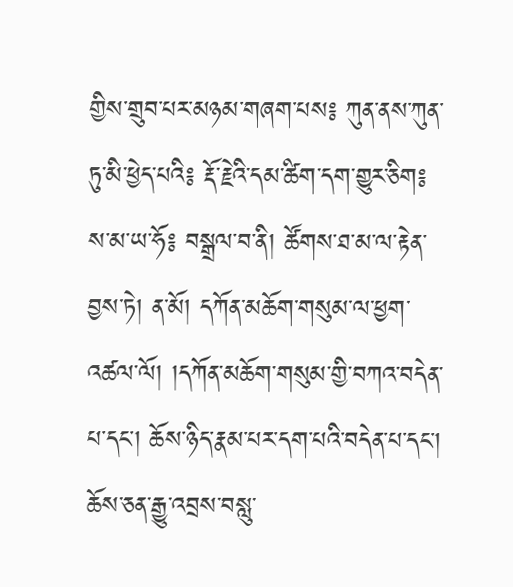གྱིས་གྲུབ་པར་མཉམ་གཞག་པས༔ ཀུན་ནས་ཀུན་ཏུ་མི་ཕྱེད་པའི༔ རྡོ་རྗེའི་དམ་ཚིག་དག་གྱུར་ཅིག༔ ས་མ་ཡ་ཧོ༔ བསྒྲལ་བ་ནི། ཚོགས་ཐ་མ་ལ་རྟེན་བྱས་ཏེ། ན་མོ། དཀོན་མཆོག་གསུམ་ལ་ཕྱག་འཚལ་ལོ། །དཀོན་མཆོག་གསུམ་གྱི་བཀའ་བདེན་པ་དང་། ཆོས་ཉིད་རྣམ་པར་དག་པའི་བདེན་པ་དང་། ཆོས་ཅན་རྒྱུ་འབྲས་བསླུ་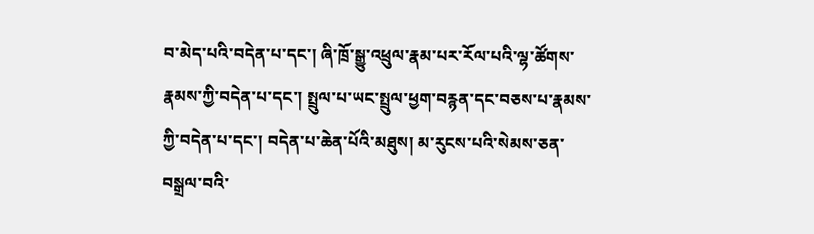བ་མེད་པའི་བདེན་པ་དང་། ཞི་ཁྲོ་སྒྱུ་འཕྲུལ་རྣམ་པར་རོལ་པའི་ལྷ་ཚོགས་རྣམས་ཀྱི་བདེན་པ་དང་། སྤྲུལ་པ་ཡང་སྤྲུལ་ཕྱག་བརྙན་དང་བཅས་པ་རྣམས་ཀྱི་བདེན་པ་དང་། བདེན་པ་ཆེན་པོའི་མཐུས། མ་རུངས་པའི་སེམས་ཅན་བསྒྲལ་བའི་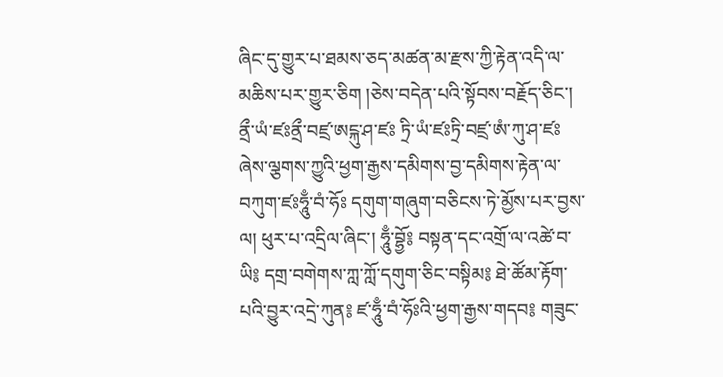ཞིང་དུ་གྱུར་པ་ཐམས་ཅད་མཚན་མ་རྫས་ཀྱི་རྟེན་འདི་ལ་མཆིས་པར་གྱུར་ཅིག །ཅེས་བདེན་པའི་སྟོབས་བརྗོད་ཅིང་། ནྲྀ་ཡཾ་ཛཿནྲྀ་བཛྲ་ཨངྐུ་ཤ་ཛཿ ཏྲི་ཡཾ་ཛཿཏྲི་བཛྲ་ཨཾ་ཀུ་ཤ་ཛཿ ཞེས་ལྕགས་ཀྱུའི་ཕྱག་རྒྱས་དམིགས་བྱ་དམིགས་རྟེན་ལ་བཀུག་ཛཿཧཱུྃ་བཾ་ཧོཿ དགུག་གཞུག་བཅིངས་ཏེ་མྱོས་པར་བྱས་ལ། ཕུར་པ་འདྲིལ་ཞིང་། ཧཱུྃ་བྷྱོ༔ བསྟན་དང་འགྲོ་ལ་འཚེ་བ་ཡི༔ དགྲ་བགེགས་ཀླ་ཀློ་དགུག་ཅིང་བསྟིམ༔ ཐེ་ཚོམ་རྟོག་པའི་བྱུར་འདྲེ་ཀུན༔ ཛ་ཧཱུྃ་བཾ་ཧོཿའི་ཕྱག་རྒྱས་གདབ༔ གཟུང་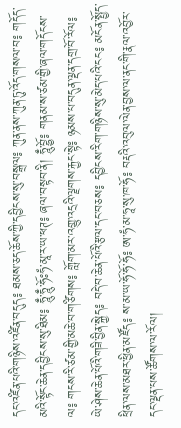དང་འཛིན་པའི་གཉིས་འཛིན་བདུད༔ ཐམས་ཅད་ཆོས་ཀྱི་དབྱིངས་སུ་བསྒྲལ༔ ཀུན་ནས་ཀུན་ཏུ་འོད་གསལ་བ༔ གདོད་མའི་སྟོང་ཆེན་དབྱིངས་སུ་ཐིམ༔ ཧཱུྃ་ཧཱུྃ་ཧོཿཧཾ་མཱ་ར་ཡ་ཕཊ༔ ཞལ་བསྟབ་ནི། ཧཱུྃ་བྷྱོ༔ གནམ་ས་ཙམ་གྱི་ཞལ་གདོངས་ལ༔ གངས་རི་ཙམ་གྱི་མཆེ་བ་གཙིགས༔ གློག་མར་འགྱུ་འདྲའི་ལྗགས་རྐྱང་སྟེ༔ ཉམས་པ་བདུན་ལྡན་དགྲ་བོ་རོལ༔ ཡེ་ཤེས་ཆེན་པོའི་གཟི་བྱིན་སྐྱེད༔ བདེ་བ་ཆེན་པོའི་རྩལ་དང་བཅས༔ དབྱིངས་རིག་གཉིས་སུ་མེད་པའི་ངང༔ མངོན་སྤྱོད་ཕྲིན་ལས་མཐར་ཕྱིན་མཛོད༔ ས་མ་ཡ་ཧོ་ཧོ་ཧོ༔ ཨ་ཧཾ་མ་ཧཱ་སུ་ཁ་ཧོ༔ བརྡའི་འབུལ་ལེན་བྱས་ལ་ནང་གི་རྣལ་འབྱོར་དང་ལྡན་པས་ཚོགས་ལ་རོལ།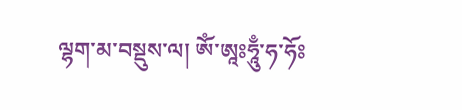ལྷག་མ་བསྡུས་ལ། ཨོཾ་ཨཱཿཧཱུྃ་ཧ་ཧོཿ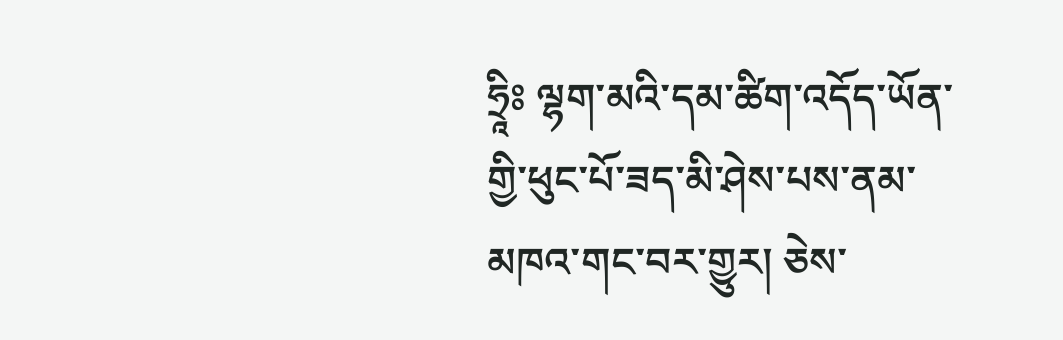ཧྲཱིཿ ལྷག་མའི་དམ་ཚིག་འདོད་ཡོན་གྱི་ཕུང་པོ་ཟད་མི་ཤེས་པས་ནམ་མཁའ་གང་བར་གྱུར། ཅེས་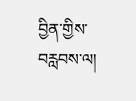བྱིན་གྱིས་བརླབས་ལ།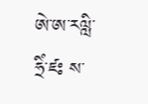ཨེ་ཨ་རལླི་ཧྲིཾ་ཛཿ ས་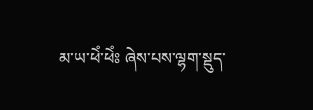མ་ཡ་ཕེཾ་ཕེཾཿ ཞེས་པས་ལྷག་སྡུད་